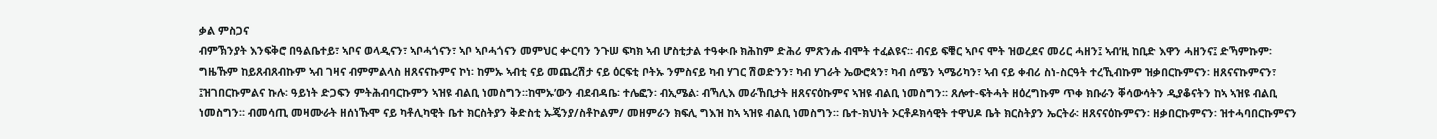ቃል ምስጋና
ብምኽንያት እንፍቅሮ በዓልቤተይ፣ ኣቦና ወላዲናን፣ ኣቦሓጎናን፣ ኣቦ ኣቦሓጎናን መምህር ቍርባን ንጉሠ ፍካክ ኣብ ሆስቲታል ተዓቊቡ ክሕከም ድሕሪ ምጽንሑ ብሞት ተፈልዩና። ብናይ ፍቑር ኣቦና ሞት ዝወረደና መሪር ሓዘን፤ ኣብ’ዚ ከቢድ እዋን ሓዘንና፤ ድኻምኩም፡ ግዜኹም ከይጸብጸብኩም ኣብ ገዛና ብምምልላስ ዘጸናናኩምና ኮነ፡ ከምኡ ኣብቲ ናይ መጨረሽታ ናይ ዕርፍቲ ቦትኡ ንምስናይ ካብ ሃገር ሽወድንን፣ ካብ ሃገራት ኤውሮጳን፣ ካብ ሰሜን ኣሜሪካን፣ ኣብ ናይ ቀብሪ ስነ-ስርዓት ተረኺብኩም ዝቃበርኩምናን፡ ዘጸናናኩምናን፣ ፤ዝገበርኩምልና ኩሉ፡ ዓይነት ድጋፍን ምትሕብባርኩምን ኣዝዩ ብልቢ ነመስግን።ከሞኡ’ውን ብደብዳቤ፡ ተሌፎን፡ ብኢሜል፡ ብኻሊእ መራኸቢታት ዘጸናናዕኩምና ኣዝዩ ብልቢ ነመስግን። ጸሎተ-ፍትሓት ዘዕረግኩም ጥቀ ክቡራን ቐሳውሳትን ዲያቆናትን ከኣ ኣዝዩ ብልቢ ነመስግን። ብመሳጢ መዛሙራት ዘሰነኹሞ ናይ ካቶሊካዊት ቤተ ክርስትያን ቅድስቲ ኡጄንያ/ስቶኮልም/ መዘምራን ክፍሊ ግእዝ ከኣ ኣዝዩ ብልቢ ነመስግን። ቤተ-ክህነት ኦርቶዶክሳዊት ተዋህዶ ቤት ክርስትያን ኤርትራ፡ ዘጸናናዕኩምናን፡ ዘቃበርኩምናን፡ ዝተሓባበርኩምናን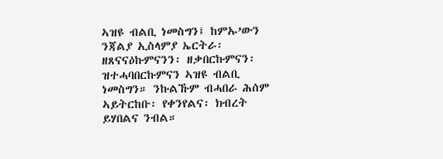ኣዝዩ ብልቢ ነመስግን፤ ከምኡ’ውን ንጃልያ ኢስላምያ ኤርትራ፡ ዘጸናናዕኩምናንን፡ ዘቃበርኩምናን፡ ዝተሓባበርኩምናን ኣዝዩ ብልቢ ነመስግን። ንኩልኹም ብሓበራ ሕሰም ኣይትርከቡ፡ የቀንየልና፡ ክብረት ይሃበልና ንብል።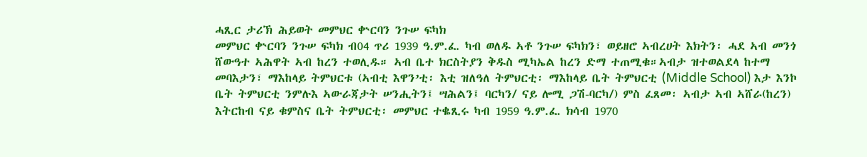ሓጺር ታሪኽ ሕይወት መምህር ቍርባን ንጉሠ ፍካክ
መምህር ቍርባን ንጉሠ ፍካክ ብ04 ጥሪ 1939 ዓ.ም.ፈ. ካብ ወለዱ ኣቶ ንጉሠ ፍካክን፣ ወይዘሮ ኣብረሀት እክትን፡ ሓደ ኣብ መንጎ ሸውዓተ ኣሕዋት ኣብ ከረን ተወሊዱ። ኣብ ቤተ ክርስትያን ቅዱስ ሚካኤል ከረን ድማ ተጠሚቁ።ኣብታ ዝተወልደላ ከተማ መባእታን፣ ማእከላይ ትምህርቱ (ኣብቲ እዋን’ቲ፡ እቲ ዝለዓለ ትምህርቲ፡ ማእከላይ ቤት ትምህርቲ (Middle School) እታ እንኮ ቤት ትምህርቲ ንምሉእ ኣውራጃታት ሠንሒትን፤ ሣሕልን፤ ባርካን/ ናይ ሎሚ ጋሽ-ባርካ/) ምስ ፈጸመ፡ ኣብታ ኣብ ኣሸራ(ከረን) እትርከብ ናይ ቁምስና ቤት ትምህርቲ፡ መምህር ተቈጺሩ ካብ 1959 ዓ.ም.ፈ. ክሳብ 1970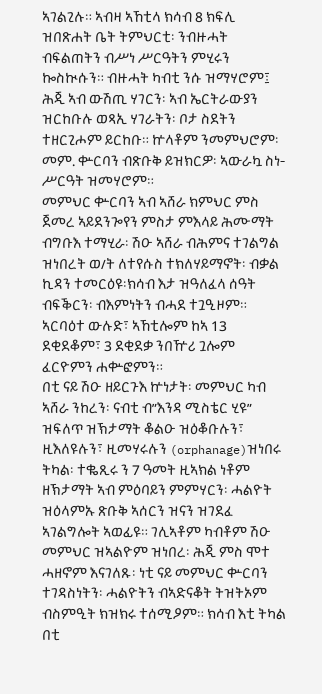ኣገልጊሉ። ኣብዛ ኣኸቲላ ክሳብ 8 ክፍሊ ዝበጽሐት ቤት ትምህርቲ፡ ንብዙሓት ብፍልጠትን ብሥነ ሥርዓትን ምሂሩን ኰስኲሱን። ብዙሓት ካብቲ ንሱ ዝማሃሮም፤ ሕጂ ኣብ ውሽጢ ሃገርን፡ ኣብ ኤርትራውያን ዝርከቡሉ ወጻኢ ሃገራትን፡ ቦታ ስደትን ተዘርጊሖም ይርከቡ። ኵላቶም ንመምህሮም፡ መም. ቍርባን ብጽቡቅ ይዝክርዎ፡ ኣውራኳ ስነ-ሥርዓት ዝመሃሮም።
መምህር ቍርባን ኣብ ኣሸራ ክምህር ምስ ጀመረ ኣይደንጐየን ምስታ ምእላይ ሕሙማት ብግቡእ ተማሂራ፡ ሽዑ ኣሸራ ብሕምና ተገልግል ዝነበረት ወ/ት ለተየሱስ ተክለሃይማኖት፡ ብቃል ኪዳን ተመርዕዩ፡ክሳብ እታ ዝዓለፈላ ሰዓት ብፍቕርን፡ ብእምነትን ብሓደ ተጓዒዞም። ኣርባዕተ ውሉድ፣ ኣኸቲሎም ከኣ 13 ደቂደቆም፣ 3 ደቂደቃ ንበዅሪ ጓሎም ፈርዮምን ሐቍፎምን።
በቲ ናይ ሽዑ ዘይርጉእ ኵነታት፡ መምህር ካብ ኣሸራ ንከረን፡ ናብቲ ብ”እንዳ ሚስቴር ሂዩ” ዝፍለጥ ዝኽታማት ቆልዑ ዝዕቆቡሉን፣ ዚእለዩሉን፣ ዚመሃሩሉን (orphanage)ዝነበሩ ትካል፡ ተቈጺሩ ን 7 ዓመት ዚኣክል ነቶም ዘኽታማት ኣብ ምዕባይን ምምሃርን፡ ሓልዮት ዝዕላምኡ ጽቡቅ ኣሰርን ዝናን ዝገደፈ ኣገልግሎት ኣወፊዩ። ገሊኣቶም ካብቶም ሽዑ መምህር ዝኣልዮም ዝነበረ፡ ሕጂ ምስ ሞተ ሓዘኖም እናገለጹ፡ ነቲ ናይ መምህር ቍርባን ተገዳስነትን፡ ሓልዮትን ብኣድናቆት ትዝትኦም ብስምዒት ክዝክሩ ተሰሚዖም። ክሳብ እቲ ትካል በቲ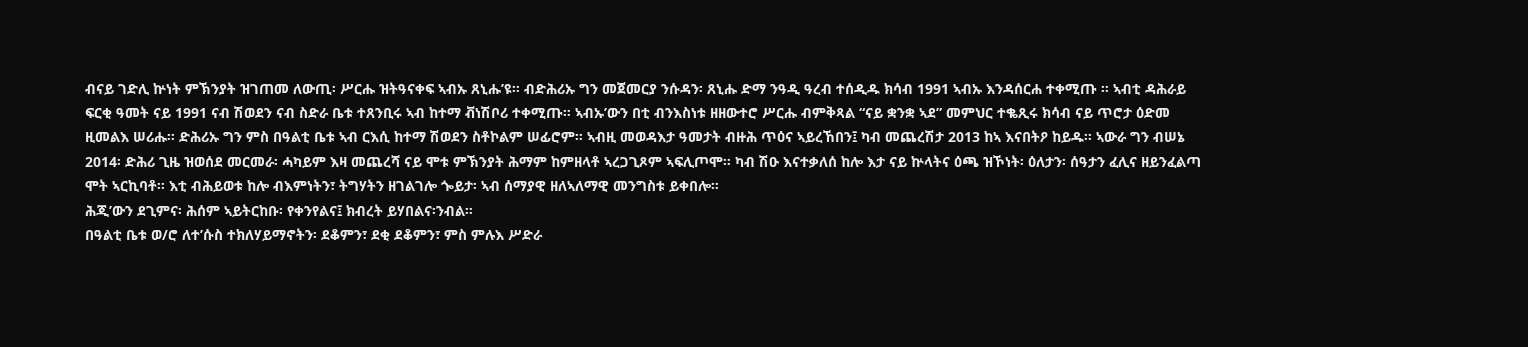ብናይ ገድሊ ኵነት ምኽንያት ዝገጠመ ለውጢ፡ ሥርሑ ዝትዓናቀፍ ኣብኡ ጸኒሑ’ዩ። ብድሕሪኡ ግን መጀመርያ ንሱዳን፡ ጸኒሑ ድማ ንዓዲ ዓረብ ተሰዲዱ ክሳብ 1991 ኣብኡ እንዳሰርሐ ተቀሚጡ ። ኣብቲ ዳሕራይ ፍርቂ ዓመት ናይ 1991 ናብ ሽወደን ናብ ስድራ ቤቱ ተጸንቢሩ ኣብ ከተማ ቭነሽቦሪ ተቀሚጡ። ኣብኡ’ውን በቲ ብንእስነቱ ዘዘውተሮ ሥርሑ ብምቅጻል “ናይ ቋንቋ ኣደ” መምህር ተቈጺሩ ክሳብ ናይ ጥሮታ ዕድመ ዚመልእ ሠሪሑ። ድሕሪኡ ግን ምስ በዓልቲ ቤቱ ኣብ ርእሲ ከተማ ሽወደን ስቶኮልም ሠፊሮም። ኣብዚ መወዳእታ ዓመታት ብዙሕ ጥዕና ኣይረኸበን፤ ካብ መጨረሽታ 2013 ከኣ እናበትዖ ከይዱ። ኣውራ ግን ብሠኔ 2014፡ ድሕሪ ጊዜ ዝወሰደ መርመራ፡ ሓካይም እዛ መጨረሻ ናይ ሞቱ ምኽንያት ሕማም ከምዘላቶ ኣረጋጊጾም ኣፍሊጦሞ። ካብ ሽዑ እናተቃለሰ ከሎ እታ ናይ ኵላትና ዕጫ ዝኾነት፡ ዕለታን፡ ሰዓታን ፈሊና ዘይንፈልጣ ሞት ኣርኪባቶ። እቲ ብሕይወቱ ከሎ ብእምነትን፣ ትግሃትን ዘገልገሎ ጐይታ፡ ኣብ ሰማያዊ ዘለኣለማዊ መንግስቱ ይቀበሎ።
ሕጂ’ውን ደጊምና፡ ሕሰም ኣይትርከቡ፡ የቀንየልና፤ ክብረት ይሃበልና፡ንብል።
በዓልቲ ቤቱ ወ/ሮ ለተ’ሱስ ተክለሃይማኖትን፡ ደቆምን፣ ደቂ ደቆምን፣ ምስ ምሉእ ሥድራ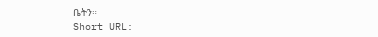ቤትን።
Short URL: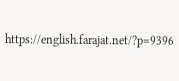https://english.farajat.net/?p=9396